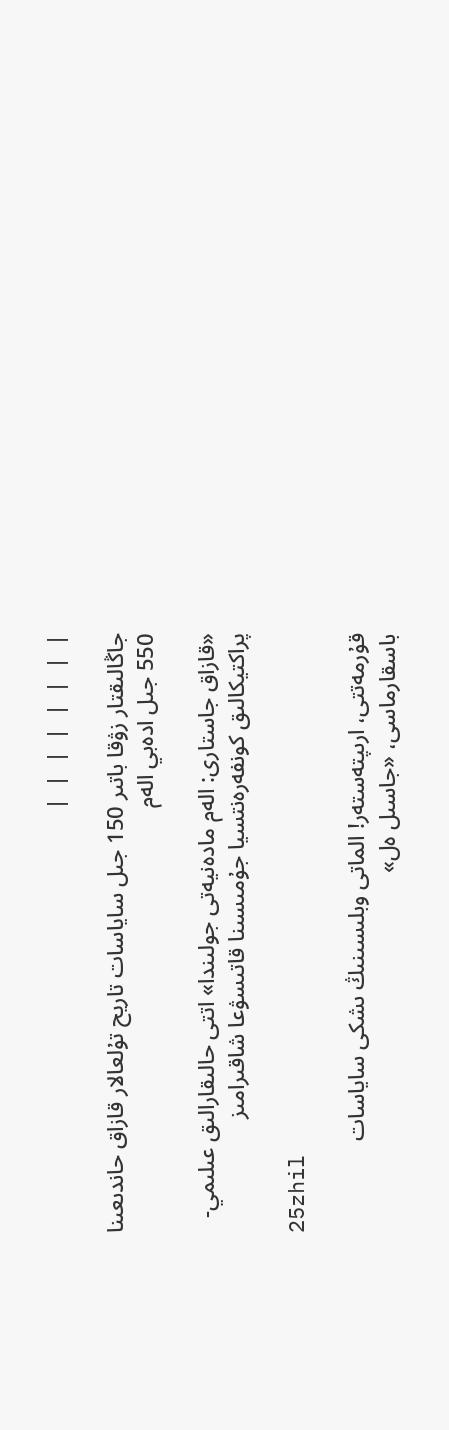|  |  |  |  |  |  |  |

جاڭالىقتار زۋقا باتىر 150 جىل ساياسات تاريح تۇلعالار قازاق حاندىعىنا 550 جىل ادەبي الەم

«قازاق جاستارى: الەم مادەنيەتى جولىندا» اتتى حالىقارالىق عىلىمي-پراكتيكالىق كونفەرەنتسيا جۇمىسىنا قاتىسۋعا شاقىرامىز

25zhil

قۇرمەتتى، ارىپتەستەر! الماتى وبلىسىنىڭ ىشكى ساياسات باسقارماسى، «جاسىل ەل»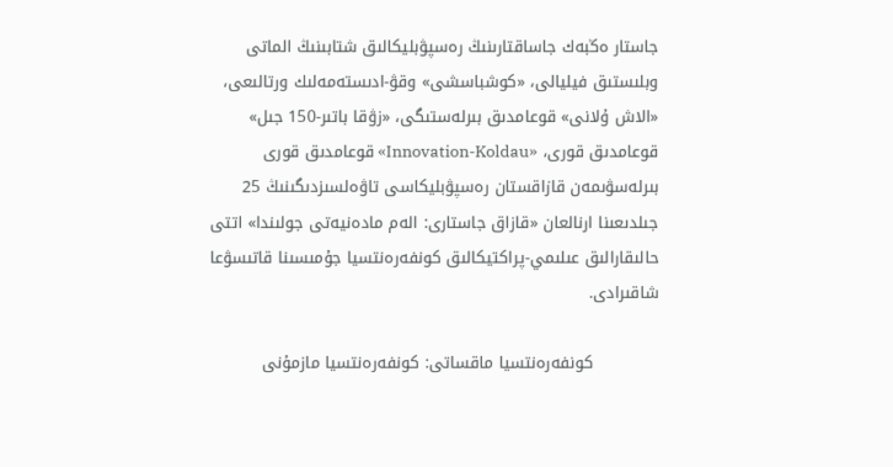جاستار ەڭبەك جاساقتارىنىڭ رەسپۋبليكالىق شتابىنىڭ الماتى وبلىستىق فيليالى، «كوشباسشى» وقۋ-ادىستەمەلىك ورتالىعى، «الاش ۇلانى» قوعامدىق بىرلەستىگى، «زۋقا باتىر-150 جىل» قوعامدىق قورى، «Innovation-Koldau» قوعامدىق قورى بىرلەسۋىمەن قازاقستان رەسپۋبليكاسى تاۋەلسىزدىگىنىڭ 25 جىلدىعىنا ارنالعان «قازاق جاستارى: الەم مادەنيەتى جولىندا» اتتى حالىقارالىق عىلىمي-پراكتيكالىق كونفەرەنتسيا جۇمىسىنا قاتىسۋعا شاقىرادى.

            كونفەرەنتسيا ماقساتى: كونفەرەنتسيا مازمۇنى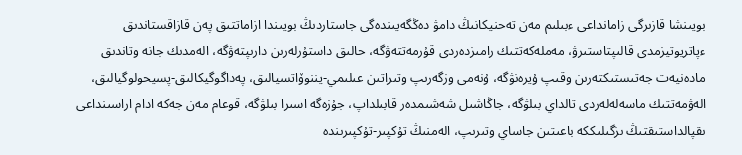بويىنشا قازىرگى زامانداعى ءبىلىم مەن تەحنيكانىڭ دامۋ دەڭگەيىندەگى جاستاردىڭ بويىندا ازاماتتىق پەن قازاقستاندىق ءپاتريوتيزمدى قالىپتاستىرۋ، مەملەكەتتىك رامىزدەردى قۇرمەتتەۋگە، حالىق داستۇرلەرىن دارىپتەۋگە، الەمدىك جانە وتاندىق مادەنيەت جەتىستىكتەرىن وقىپ ۇيرەنۋگە، ۇنەمى وزگەرىپ وتىراتىن عىلىمي-يننوۆاتسيالىق، پەداگوگيكالىق-پسيحولوگيالىق، الەۋمەتتىك ماسەلەلەردى تالداي بىلۋگە، جاڭاشىل شەشىمدەر قابىلداپ، جۇزەگە اسىرا بىلۋگە، قوعام مەن جەكە ادام اراسىنداعى ىقپالداستىقتىڭ ىزگىلىككە باعىتىن جاساي وتىرىپ، الەمنىڭ تۇكپىر-تۇكپىرىندە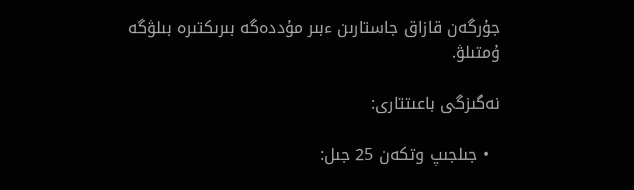جۇرگەن قازاق جاستارىن ءبىر مۇددەگە بىرىكتىرە بىلۋگە ۇمتىلۋ.

نەگىزگى باعىتتارى:

  • جىلجىپ وتكەن 25 جىل: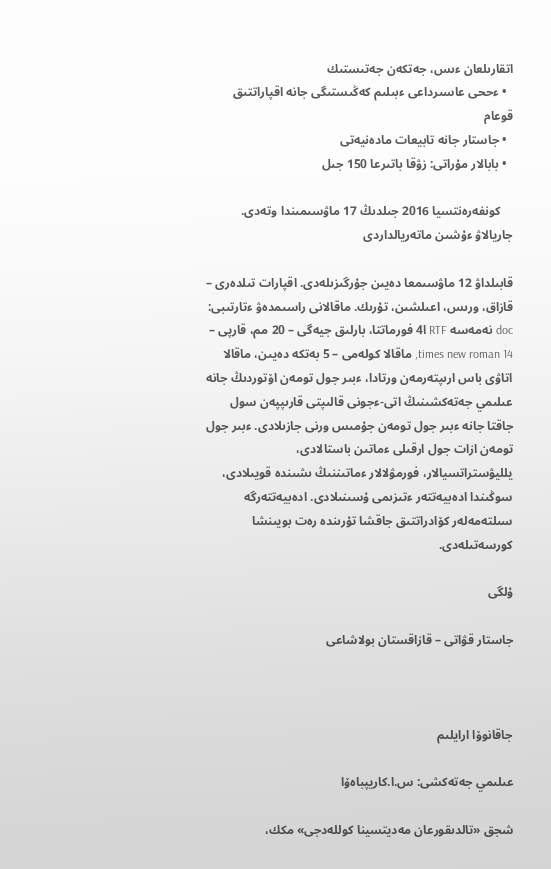اتقارىلعان ءىس، جەتكەن جەتىستىك
  • ءححى عاسىرداعى ءبىلىم كەڭىستىگى جانە اقپاراتتىق قوعام
  • جاستار جانە تابيعات مادەنيەتى
  • بابالار مۇراتى: زۋقا باتىرعا 150 جىل

    كونفەرەنتسيا 2016 جىلدىڭ 17 ماۋسىمىندا وتەدى. جاريالاۋ ءۇشىن ماتەريالداردى

قابىلداۋ 12 ماۋسىمعا دەيىن جۇرگىزىلەدى. اقپارات تىلدەرى – قازاق، ورىس، اعىلشىن، تۇرىك. ماقالانى راسىمدەۋ ءتارتىبى: doc نەمەسە RTF ا4 فورماتتا، بارلىق جيەگى – 20 مم، قارپى – times new roman 14, ماقالا كولەمى – 5 بەتكە دەيىن، ماقالا اتاۋى باس ارىپتەرمەن ورتادا، ءبىر جول تومەن اۆتوردىڭ جانە عىلىمي جەتەكشىنىڭ اتى-ءجونى قالىپتى قارىپپەن سول جاقتا جانە ءبىر جول تومەن جۇمىس ورنى جازىلادى. ءبىر جول تومەن ازات جول ارقىلى ءماتىن باستالادى، يلليۋستراتسيالار، فورمۋلالار ءماتىننىڭ ىشىندە قويىلادى، سوڭىندا ادەبيەتتەر ءتىزىمى ۇسىنىلادى. ادەبيەتتەرگە سىلتەمەلەر كۆادراتتىق جاقشا تۇرىندە رەت بويىنشا كورسەتىلەدى.

ۇلگى

جاستار قۋاتى – قازاقستان بولاشاعى



جاقانوۆا ارايلىم

عىلىمي جەتەكشى: س.ا.كاريپباەۆا

شجق «تالدىقورعان مەديتسينا كوللەدجى» مكك،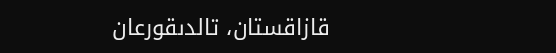قازاقستان، تالدىقورعان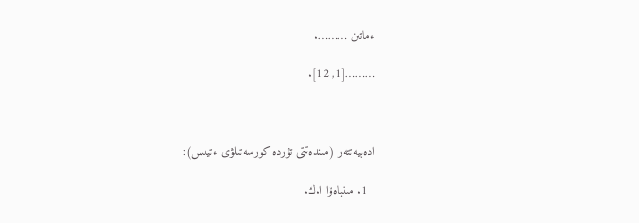ءماتىن ……….

………[1, 12].



ادەبيەتتەر (مىندەتتى تۇردە كورسەتىلۋى ءتيىس):

  1. مىنباەۆا ا.ك.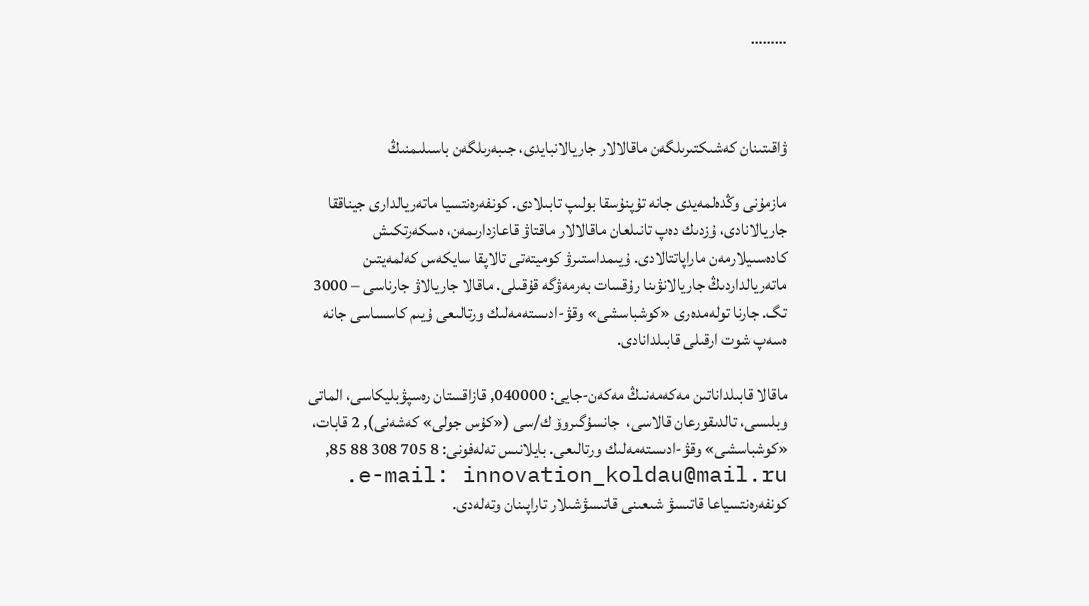………



ۋاقىتىنان كەشىكتىرىلگەن ماقالالار جاريالانبايدى، جىبەرىلگەن باسىلىمنىڭ

مازمۇنى وڭدەلمەيدى جانە تۇپنۇسقا بولىپ تابىلادى. كونفەرەنتسيا ماتەريالدارى جيناققا جاريالانادى، ۇزدىك دەپ تانىلعان ماقالالار ماقتاۋ قاعازدارىمەن، ەسكەرتكىش كادەسىيلارمەن ماراپاتتالادى. ۇيىمداستىرۋ كوميتەتى تالاپقا سايكەس كەلمەيتىن ماتەريالداردىڭ جاريالانۋىنا رۇقسات بەرمەۋگە قۇقىلى. ماقالا جاريالاۋ جارناسى – 3000 تگ. جارنا تولەمدەرى «كوشباسشى» وقۋ-ادىستەمەلىك ورتالىعى ۇيىم كاسساسى جانە ەسەپ شوت ارقىلى قابىلدانادى.

ماقالا قابىلداناتىن مەكەمەنىڭ مەكەن-جايى: 040000, قازاقستان رەسپۋبليكاسى، الماتى وبلىسى، تالدىقورعان قالاسى،  جانسۇگىروۆ ك/سى («كۇس جولى» كەشەنى), 2 قابات، «كوشباسشى» وقۋ-ادىستەمەلىك ورتالىعى. بايلانىس تەلەفونى: 8 705 308 88 85,  e-mail: innovation_koldau@mail.ru. كونفەرەنتسياعا قاتىسۋ شىعىنى قاتىسۋشىلار تاراپىنان وتەلەدى.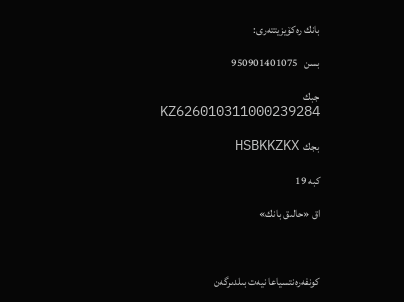بانك رەكۆيزيتتەرى:

بسن   950901401075

جبك   KZ626010311000239284

بجك  HSBKKZKX

كبە 19

اق «حالىق بانك»



كونفەرەنتسياعا نيەت بىلدىرگەن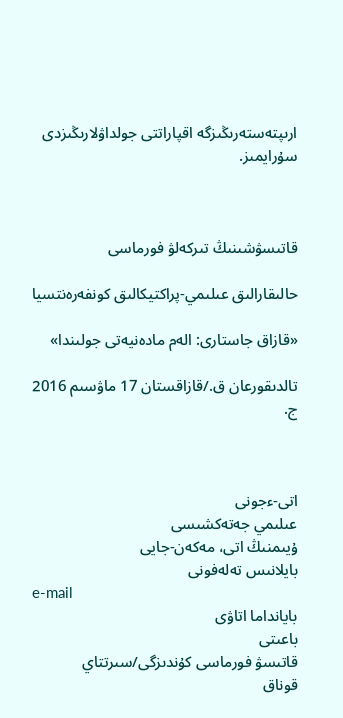ارىپتەستەرىڭىزگە اقپاراتتى جولداۋلارىڭىزدى سۇرايمىز.



قاتىسۋشىنىڭ تىركەلۋ فورماسى

حالىقارالىق عىلىمي-پراكتيكالىق كونفەرەنتسيا

«قازاق جاستارى: الەم مادەنيەتى جولىندا»

تالدىقورعان ق./قازاقستان 17 ماۋسىم 2016 ج.



اتى-ءجونى
عىلىمي جەتەكشىسى
ۇيىمنىڭ اتى، مەكەن-جايى
بايلانىس تەلەفونى
e-mail
بايانداما اتاۋى
باعىتى
قاتىسۋ فورماسى كۇندىزگى/سىرتتاي
قوناق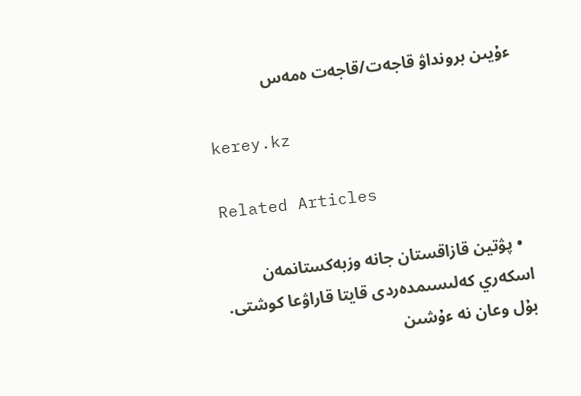ءۇيىن برونداۋ قاجەت/قاجەت ەمەس

kerey.kz

Related Articles

  • پۋتين قازاقستان جانە وزبەكستانمەن اسكەري كەلىسىمدەردى قايتا قاراۋعا كوشتى. بۇل وعان نە ءۇشىن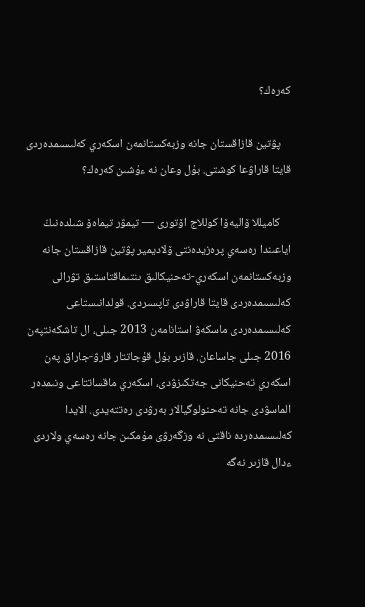كەرەك؟

    پۋتين قازاقستان جانە وزبەكستانمەن اسكەري كەلىسىمدەردى قايتا قاراۋعا كوشتى. بۇل وعان نە ءۇشىن كەرەك؟

    كاميللا ۆاليەۆا كوللاج اۆتورى — تيمۋر تيماەۆ شىلدەنىڭ اياعىندا رەسەي پرەزيدەنتى ۆلاديمير پۋتين قازاقستان جانە وزبەكستانمەن اسكەري-تەحنيكالىق ىنتىماقتاستىق تۋرالى كەلىسىمدەردى قايتا قاراۋدى تاپسىردى. قولدانىستاعى كەلىسىمدەردى ماسكەۋ استانامەن 2013 جىلى، ال تاشكەنتپەن 2016 جىلى جاساعان. قازىر بۇل قۇجاتتار قارۋ-جاراق پەن اسكەري تەحنيكانى جەتكىزۋدى، اسكەري ماقساتتاعى ونىمدەر الماسۋدى جانە تەحنولوگيالار بەرۋدى رەتتەيدى. الايدا كەلىسىمدەردە ناقتى نە وزگەرۋى مۇمكىن جانە رەسەي ولاردى ءدال قازىر نەگە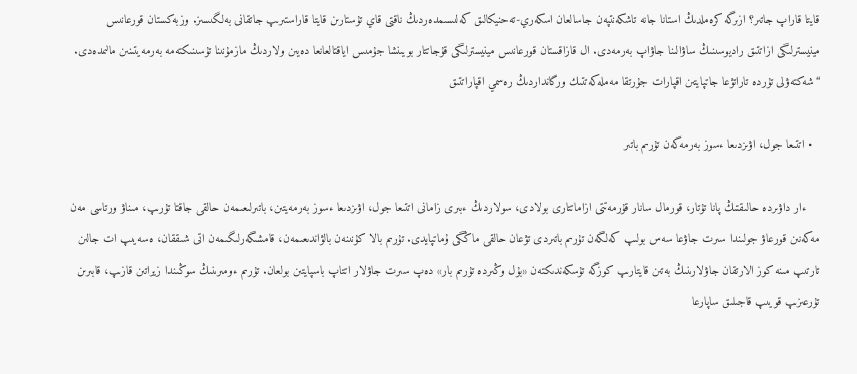قايتا قاراپ جاتىر؟ ازىرگە كرەملدىڭ استانا جانە تاشكەنتپەن جاسالعان اسكەري-تەحنيكالىق كەلىسىمدەردىڭ ناقتى قاي تۇستارىن قايتا قاراستىرىپ جاتقانى بەلگىسىز. وزبەكستان قورعانىس مينيسترلىگى ازاتتىق راديوسىنىڭ ساۋالىنا جاۋاپ بەرمەدى. ال قازاقستان قورعانىس مينيسترلىگى قۇجاتتار بويىنشا جۇمىس اياقتالعانعا دەيىن ولاردىڭ مازمۇنىنا تۇسىنىكتەمە بەرمەيتىنىن مالىمدەدى. “شەكتەۋلى تۇردە تاراتۋعا جاتپايتىن اقپارات جۇرتقا مەملەكەتتىك ورگانداردىڭ رەسمي اقپاراتتىق

  • اتتىعا جول، اۋىزدىعا ءسوز بەرمەگەن تۇرىم باتىر

    ءار داۋىردە حالىقتىڭ پانا تۇتار، قورمال سانار قۇرمەتتى ازاماتتارى بولادى، سولاردىڭ ءبىرى زامانى اتتىعا جول، اۋىزدىعا ءسوز بەرمەيتىن، باتىرلىعىمەن حالقى جاقتا تۇرىپ، مىناۋ ورتاسى مەن مەكەنىن قورعاۋ جولىندا سىرت جاۋعا سەس بولىپ كەلگەن تۇرىم باتىردى تۋعان حالقى ماڭگى ۇماتپايدى. تۇرىم بالا كۇنىنەن بالۋاندىعىمەن، قامشىگەرلىگىمەن اتى شىققان، ەسەيىپ ات جالىن تارتىپ مىنە كوز الارتقان جاۋلارىنىڭ بەتىن قايتارىپ كوزگە تۇسكەندىكتەن «بۇل وڭىردە تۇرىم بار» دەپ سىرت جاۋلار اتتاپ باسپايتىن بولعان. تۇرىم ءومىرىنىڭ سوڭىندا زيراتىن قازىپ، قابىرىن تۇرعىزىپ قويىپ قاجىلىق ساپارعا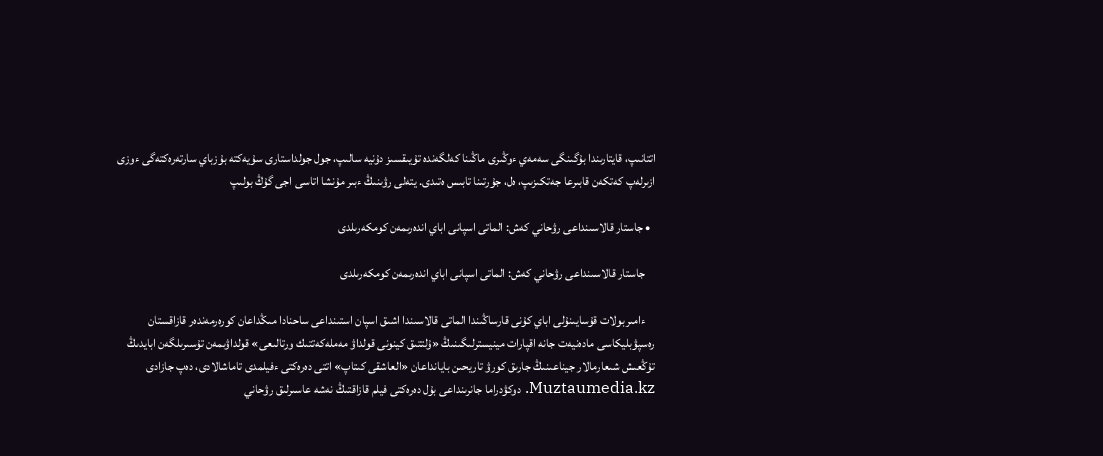اتتانىپ، قايتارىندا بۇگىنگى سەمەي ءوڭىرى ماڭىنا كەلگەندە تۇيىقسىز دۇنيە سالىپ، جول جولداستارى سۇيەكتە بۇزباي سارتەرەكتەگى ءوزى ازىرلەپ كەتكەن قابىرعا جەتكىزىپ، ەل، جۇرتىنا تابىس ەتىدى. يتەلى رۋىنىڭ ءبىر مۇنشا اتاسى اجى گۇڭ بولىپ

  • جاستار قالاسىنداعى رۋحاني كەش: الماتى اسپانى اباي اندەرىمەن كومكەرىلدى

    جاستار قالاسىنداعى رۋحاني كەش: الماتى اسپانى اباي اندەرىمەن كومكەرىلدى

    ءامىربولات قۇسايىنۇلى اباي كۇنى قارساڭىندا الماتى قالاسىندا اشىق اسپان استىنداعى ساحنادا مىڭداعان كورەرمەندەر قازاقستان رەسپۋبليكاسى مادەنيەت جانە اقپارات مينيسترلىگىنىڭ «ۇلتتىق كينونى قولداۋ مەملەكەتتىك ورتالىعى» قولداۋىمەن تۇسىرىلگەن ابايدىڭ تۇڭعىش شىعارمالار جيناعىنىڭ جارىق كورۋ تاريحىن بايانداعان «العاشقى كىتاپ» اتتى دەرەكتى ءفيلمدى تاماشالادى، دەپ جازادى Muztaumedia.kz. دوكۋدراما جانرىنداعى بۇل دەرەكتى فيلم قازاقتىڭ نەشە عاسىرلىق رۋحاني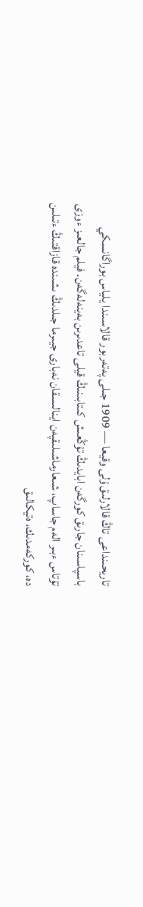تاريحىنداعى تاڭ قالارلىق ۇلى وقيعا — 1909 جىلى پەتەربور قالاسىندا يلياس بوراگانسكي باسپاسىنان جارىق كورگەن ابايدىڭ تۇڭعىش كىتابىنىڭ قيلى تاعدىرىن بەينەلەگەن. فيلم جالعىز ءوزى تۇتاس ءبىر الەم جاساپ، شىعارماشىلىقپەن اينالىسقان نەبارى جيىرما جىلدىڭ ىشىندە قازاقتىڭ ءتىلىن دە، كوركەمدىك، ەتيكالىق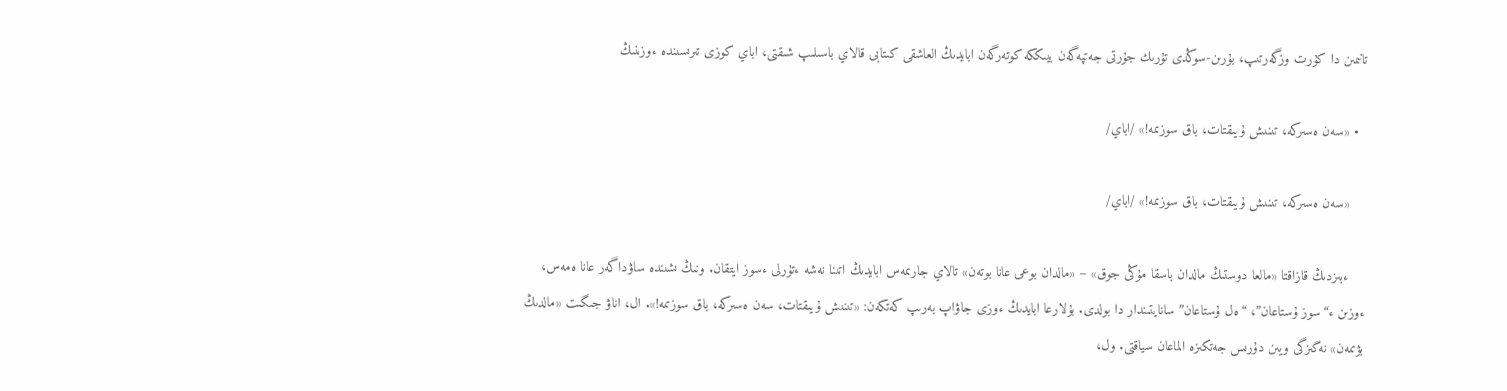تانىمىن دا كۇرت وزگەرتىپ، بۇرىن-سوڭدى تۇرىك جۇرتى جەتپەگەن بيىككە كوتەرگەن ابايدىڭ العاشقى كىتابى قالاي باسىلىپ شىقتى، اباي كوزى تىرىسىندە ءوزىنىڭ

  • «سەن ەسىركە، تىنىش ۇيىقتات، باق سوزىمە!» /اباي/

    «سەن ەسىركە، تىنىش ۇيىقتات، باق سوزىمە!» /اباي/

    ءبىزدىڭ قازاقتا «مالعا دوستىڭ مالدان باسقا مۇڭى جوق» – «مالدان بوعى عانا بوتەن» تالاي جارىمەس ابايدىڭ اتىنا نەشە ءتۇرلى ءسوز ايتقان. ونىڭ ىشىندە ساۋداگەر عانا ەمەس، ءوزىن ء“سوز ۇستاعان”، “ەل ۇستاعان” سانايتىندار دا بولدى. بۇلارعا ابايدىڭ ءوزى جاۋاپ بەرىپ كەتكەن: «تىنىش ۇيىقتات، سەن ەسىركە، باق سوزىمە!». ال، اناۋ جىگىت «مالدىڭ بۋىمەن» نەگىزگى ويىن دۇرىس جەتكىزە الماعان سياقتى. ول،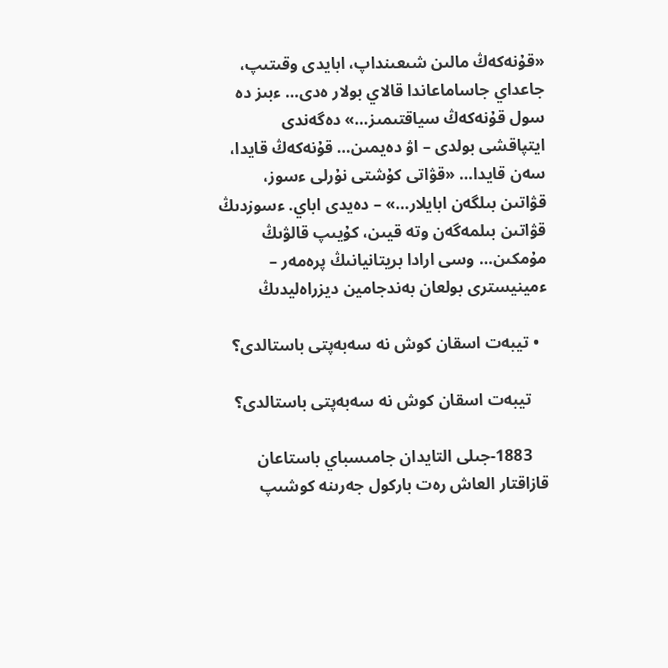«قۇنەكەڭ مالىن شىعىنداپ، ابايدى وقىتىپ، جاعداي جاساماعاندا قالاي بولار ەدى… ءبىز دە سول قۇنەكەڭ سياقتىمىز…» دەگەندى ايتپاقشى بولدى – اۋ دەيمىن… قۇنەكەڭ قايدا، سەن قايدا… «قۋاتى كۇشتى نۇرلى ءسوز، قۋاتىن بىلگەن ابايلار…» – دەيدى اباي. ءسوزدىڭ قۋاتىن بىلمەگەن وتە قيىن، كۇيىپ قالۋىڭ مۇمكىن… وسى ارادا بريتانيانىڭ پرەمەر – ءمينيسترى بولعان بەندجامين ديزراەليدىڭ

  • تيبەت اسقان كوش نە سەبەپتى باستالدى؟

    تيبەت اسقان كوش نە سەبەپتى باستالدى؟

    1883-جىلى التايدان جامىسباي باستاعان قازاقتار العاش رەت باركول جەرىنە كوشىپ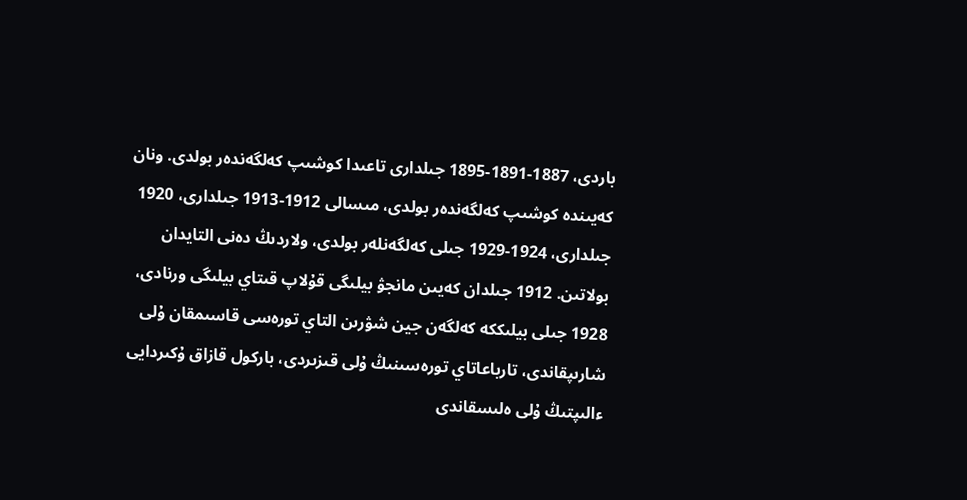باردى، 1887-1891-1895 جىلدارى تاعىدا كوشىپ كەلگەندەر بولدى. ونان كەيىندە كوشىپ كەلگەندەر بولدى، مىسالى 1912-1913 جىلدارى، 1920 جىلدارى، 1924-1929 جىلى كەلگەنلەر بولدى، ولاردىڭ دەنى التايدان بولاتىن. 1912 جىلدان كەيىن مانجۋ بيلىگى قۇلاپ قىتاي بيلىگى ورنادى، 1928 جىلى بيلىككە كەلگەن جين شۋرىن التاي تورەسى قاسىمقان ۇلى شارىپقاندى، تارباعاتاي تورەسىنىڭ ۇلى قىزىردى، باركول قازاق ۇكىردايى ءالىپتىڭ ۇلى ەلىسقاندى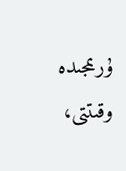ۇرىمجىدە وقىتتى،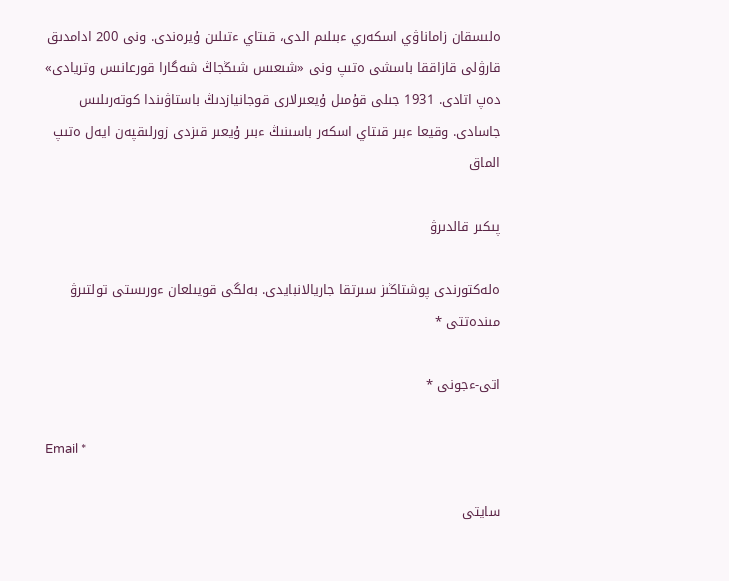ەلىسقان زاماناۋي اسكەري ءبىلىم الدى، قىتاي ءتىلىن ۇيرەندى. ونى 200 ادامدىق قارۋلى قازاققا باسشى ەتىپ ونى «شىعىس شىڭجاڭ شەگارا قورعانىس وتريادى» دەپ اتادى. 1931 جىلى قۇمىل ۇيعىرلارى قوجانيازدىڭ باستاۋىندا كوتەرىلىس جاسادى. وقيعا ءبىر قىتاي اسكەر باسىنىڭ ءبىر ۇيعىر قىزدى زورلىقپەن ايەل ەتىپ الماق

پىكىر قالدىرۋ

ەلەكتورندى پوشتاڭىز سىرتقا جاريالانبايدى. بەلگى قويىلعان ءورىستى تولتىرۋ مىندەتتى *

اتى-ءجونى *

Email *

سايتى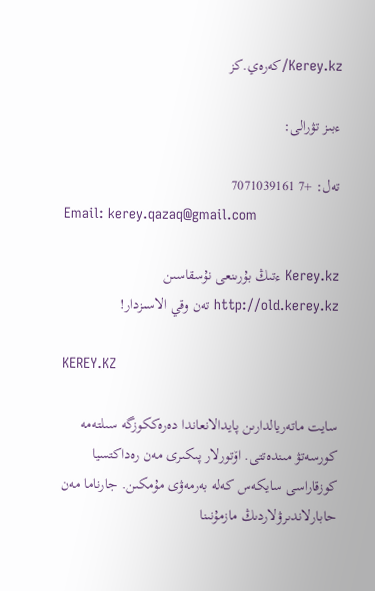Kerey.kz/كەرەي.كز

ءبىز تۋرالى:

تەل: +7 7071039161
Email: kerey.qazaq@gmail.com

Kerey.kz ءتىڭ بۇرىنعى نۇسقاسىن http://old.kerey.kz تەن وقي الاسىزدار!

KEREY.KZ

سايت ماتەريالدارىن پايدالانعاندا دەرەككوزگە سىلتەمە كورسەتۋ مىندەتتى. اۆتورلار پىكىرى مەن رەداكتسيا كوزقاراسى سايكەس كەلە بەرمەۋى مۇمكىن. جارناما مەن حابارلاندىرۋلاردىڭ مازمۇنىنا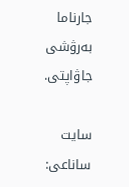جارناما بەرۋشى جاۋاپتى.

سايت ساناعى: